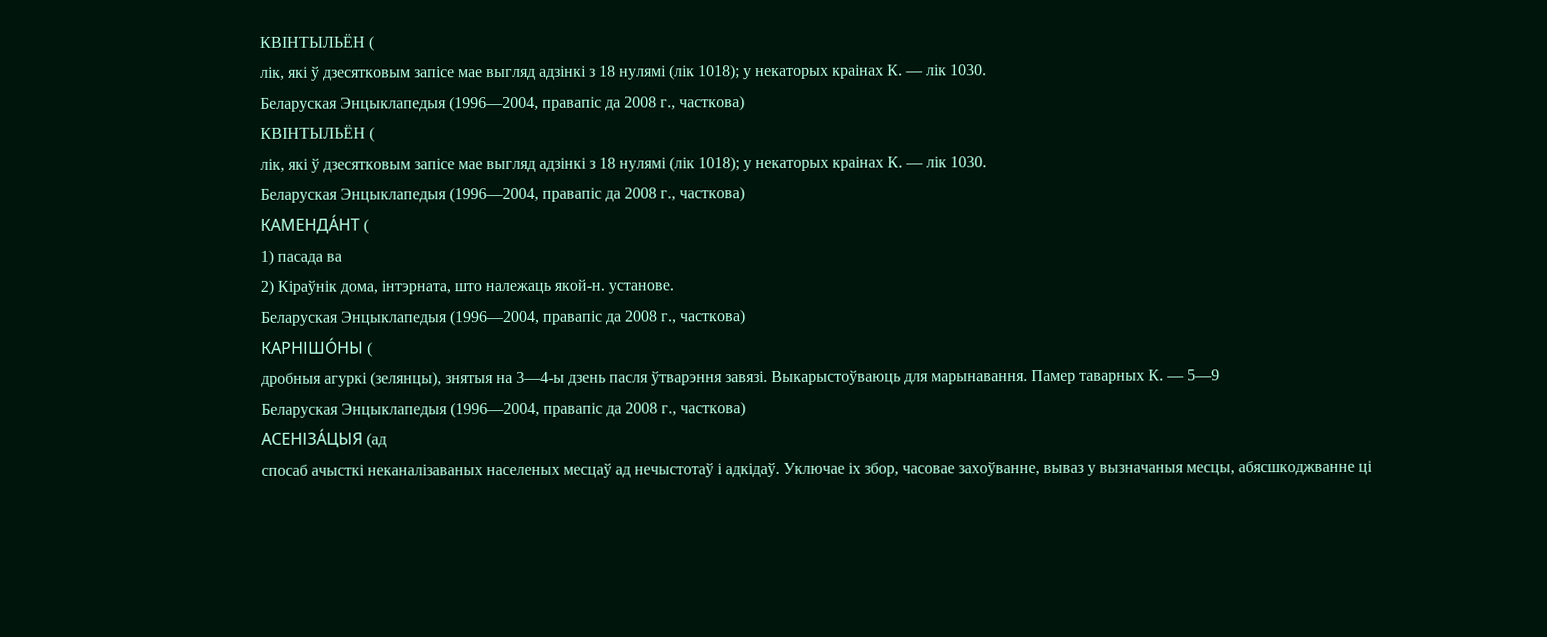КВІНТЫЛЬЁН (
лік, які ў дзесятковым запісе мае выгляд адзінкі з 18 нулямі (лік 1018); у некаторых краінах К. — лік 1030.
Беларуская Энцыклапедыя (1996—2004, правапіс да 2008 г., часткова)
КВІНТЫЛЬЁН (
лік, які ў дзесятковым запісе мае выгляд адзінкі з 18 нулямі (лік 1018); у некаторых краінах К. — лік 1030.
Беларуская Энцыклапедыя (1996—2004, правапіс да 2008 г., часткова)
КАМЕНДА́НТ (
1) пасада ва
2) Кіраўнік дома, інтэрната, што належаць якой-н. установе.
Беларуская Энцыклапедыя (1996—2004, правапіс да 2008 г., часткова)
КАРНІШО́НЫ (
дробныя агуркі (зелянцы), знятыя на 3—4-ы дзень пасля ўтварэння завязі. Выкарыстоўваюць для марынавання. Памер таварных К. — 5—9
Беларуская Энцыклапедыя (1996—2004, правапіс да 2008 г., часткова)
АСЕНІЗА́ЦЫЯ (ад
спосаб ачысткі неканалізаваных населеных месцаў ад нечыстотаў і адкідаў. Уключае іх збор, часовае захоўванне, вываз у вызначаныя месцы, абясшкоджванне ці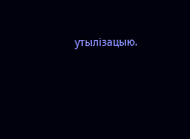утылізацыю.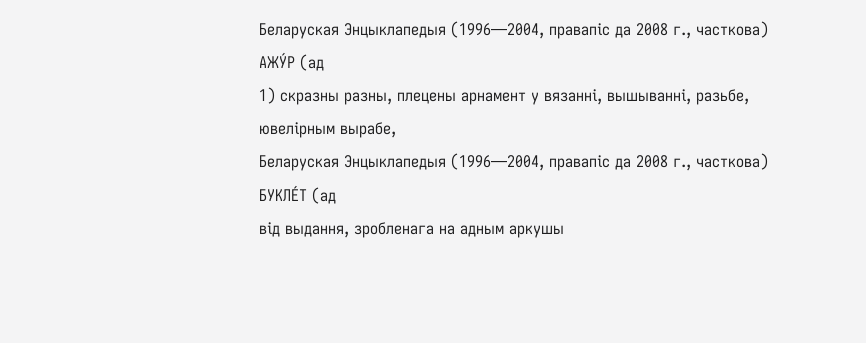Беларуская Энцыклапедыя (1996—2004, правапіс да 2008 г., часткова)
АЖУ́Р (ад
1) скразны разны, плецены арнамент у вязанні, вышыванні, разьбе, ювелірным вырабе,
Беларуская Энцыклапедыя (1996—2004, правапіс да 2008 г., часткова)
БУКЛЕ́Т (ад
від выдання, зробленага на адным аркушы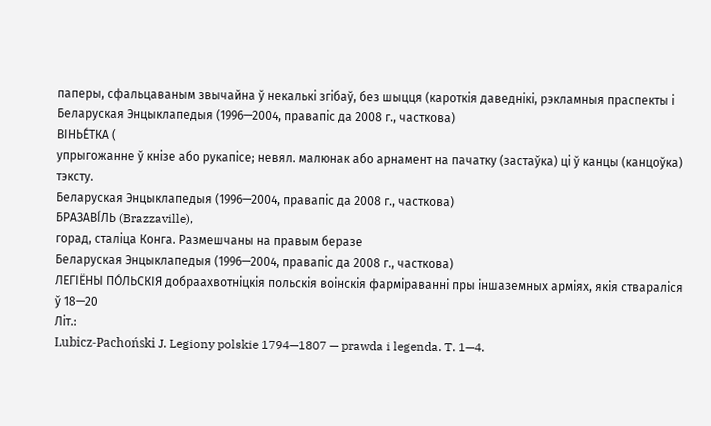паперы, сфальцаваным звычайна ў некалькі згібаў, без шыцця (кароткія даведнікі, рэкламныя праспекты і
Беларуская Энцыклапедыя (1996—2004, правапіс да 2008 г., часткова)
ВІНЬЕ́ТКА (
упрыгожанне ў кнізе або рукапісе; невял. малюнак або арнамент на пачатку (застаўка) ці ў канцы (канцоўка) тэксту.
Беларуская Энцыклапедыя (1996—2004, правапіс да 2008 г., часткова)
БРАЗАВІ́ЛЬ (Brazzaville),
горад, сталіца Конга. Размешчаны на правым беразе
Беларуская Энцыклапедыя (1996—2004, правапіс да 2008 г., часткова)
ЛЕГІЁНЫ ПО́ЛЬСКІЯ добраахвотніцкія польскія воінскія фарміраванні пры іншаземных арміях, якія ствараліся ў 18—20
Літ.:
Lubicz-Pachoński J. Legiony polskie 1794—1807 — prawda i legenda. T. 1—4.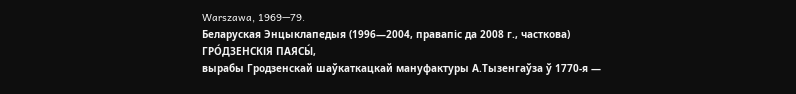Warszawa, 1969—79.
Беларуская Энцыклапедыя (1996—2004, правапіс да 2008 г., часткова)
ГРО́ДЗЕНСКІЯ ПАЯСЫ́,
вырабы Гродзенскай шаўкаткацкай мануфактуры А.Тызенгаўза ў 1770-я —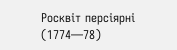Росквіт персіярні (1774—78)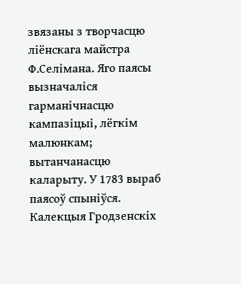звязаны з творчасцю ліёнскага майстра Ф.Селімана. Яго паясы вызначаліся гарманічнасцю кампазіцыі, лёгкім малюнкам; вытанчанасцю каларыту. У 1783 выраб паясоў спыніўся. Калекцыя Гродзенскіх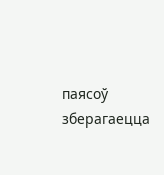паясоў зберагаецца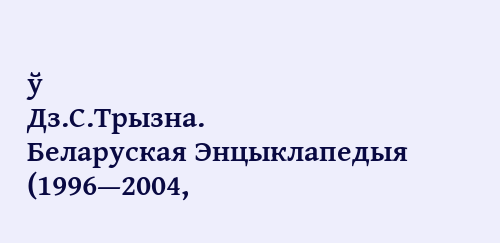ў
Дз.С.Трызна.
Беларуская Энцыклапедыя (1996—2004,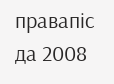правапіс да 2008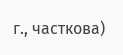г., часткова)